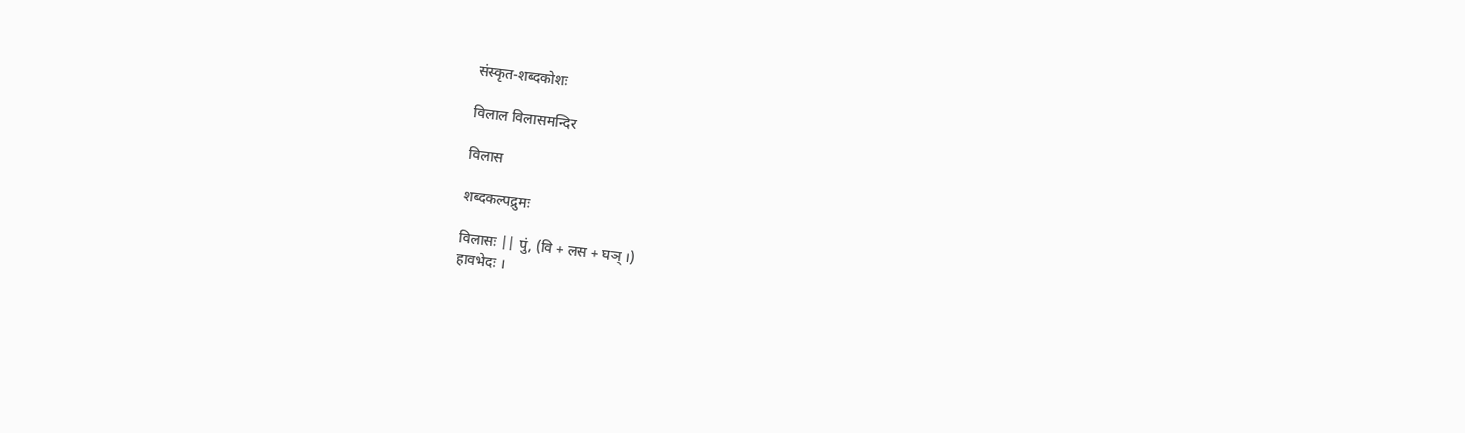संस्कृत-शब्दकोशः

विलाल विलासमन्दिर

विलास

शब्दकल्पद्रुमः

विलासः || पुं, (वि + लस + घञ् ।)
हावभेदः ।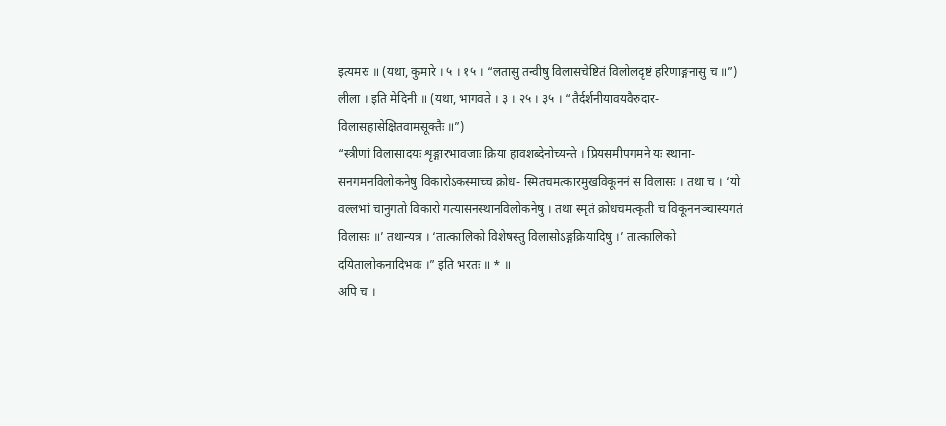इत्यमरः ॥ (यथा, कुमारे । ५ । १५ । “लतासु तन्वीषु विलासचेष्टितं विलोलदृष्टं हरिणाङ्गनासु च ॥”)
लीला । इति मेदिनी ॥ (यथा, भागवते । ३ । २५ । ३५ । “तैर्दर्शनीयावयवैरुदार- विलासहासेक्षितवामसूक्तैः ॥”)
“स्त्रीणां विलासादयः शृङ्गारभावजाः क्रिया हावशब्देनोच्यन्ते । प्रियसमीपगमने यः स्थाना- सनगमनविलोकनेषु विकारोऽकस्माच्च क्रोध- स्मितचमत्कारमुखविकूननं स विलासः । तथा च । ‘यो वल्लभां चानुगतो विकारो गत्यासनस्थानविलोकनेषु । तथा स्मृतं क्रोधचमत्कृती च विकूननञ्चास्यगतं विलासः ॥’ तथान्यत्र । ‘तात्कालिको विशेषस्तु विलासोऽङ्गक्रियादिषु ।’ तात्कालिको दयितालोकनादिभवः ।” इति भरतः ॥ * ॥
अपि च ।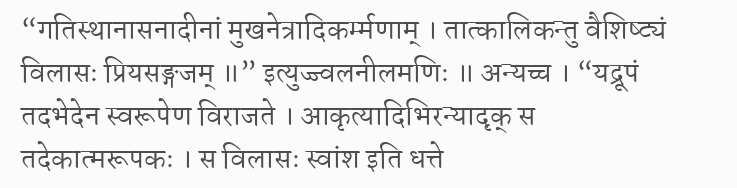“गतिस्थानासनादीनां मुखनेत्रादिकर्म्मणाम् । तात्कालिकन्तु वैशिष्ट्यं विलासः प्रियसङ्गजम् ॥” इत्युज्ज्वलनीलमणिः ॥ अन्यच्च । “यद्रूपं तदभेदेन स्वरूपेण विराजते । आकृत्यादिभिरन्यादृक् स तदेकात्मरूपकः । स विलासः स्वांश इति धत्ते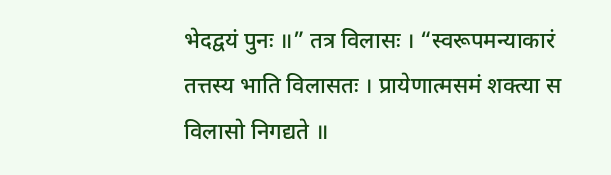भेदद्वयं पुनः ॥” तत्र विलासः । “स्वरूपमन्याकारं तत्तस्य भाति विलासतः । प्रायेणात्मसमं शक्त्या स विलासो निगद्यते ॥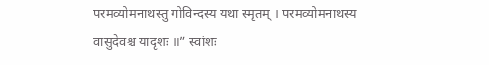परमव्योमनाथस्तु गोविन्दस्य यथा स्मृतम् । परमव्योमनाथस्य वासुदेवश्च यादृशः ॥” स्वांशः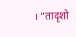। “तादृशो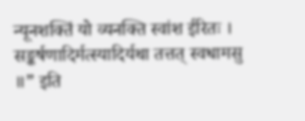न्यूनशक्तिं यो व्यनक्ति स्वांश ईरितः । सङ्कर्षणादिर्मत्स्यादिर्यथा तत्तत् स्वधामसु ॥” इति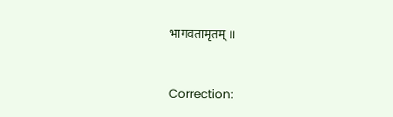भागवतामृतम् ॥



Correction: